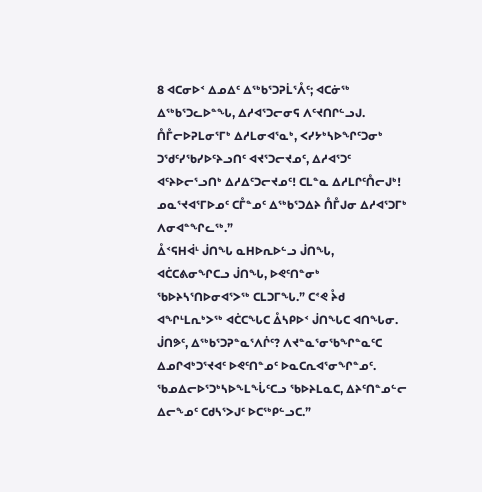8 ᐊᑕᓂᐅᑉ ᐃᓄᐃᑦ ᐃᖅᑲᕐᑐᕈᒫᕐᐰᑦ; ᐊᑕᓃᖅ ᐃᖅᑲᕐᑐᓚᐅᓐᖓ, ᐃᓱᐊᕐᑐᓕᓂᕋ ᐱᑦᔪᑎᒋᓪᓗᒍ.
ᑍᒤᓕᐅᕈᒪᓂᕐᒥᒃ ᐃᓱᒪᓂᐊᕐᓇᒃ, ᐸᓯᔭᒃᓴᐅᖏᑦᑐᓂᒃ ᑐᖁᑦᓯᖃᓯᐅᑦᔨᓗᑎᑦ ᐊᔪᕐᑐᓕᔪᓄᑦ, ᐃᓱᐊᕐᑐᑦ ᐊᑦᔨᐅᓕᕐᓗᑎᒃ ᐃᓱᐃᑦᑐᓕᔪᓄᑦ! ᑕᒪᓐᓇ ᐃᓱᒪᒋᑦᑍᓕᒍᒃ! ᓄᓇᕐᔪᐊᕐᒥᐅᓄᑦ ᑕᒤᓐᓄᑦ ᐃᖅᑲᕐᑐᐃᔨ ᑍᒤᒍᓂ ᐃᓱᐊᕐᑐᒥᒃ ᐱᓂᐊᓐᖏᓚᖅ.”
ᐂᑉᕋᕼᐋᒻ ᒎᑎᖓ ᓇᕼᐅᕆᐅᓪᓗ ᒎᑎᖓ, ᐊᑖᑕᕕᓂᖏᑕᓗ ᒎᑎᖓ, ᐅᕙᑦᑎᓐᓂᒃ ᖃᐅᔨᓴᕐᑎᐅᓂᐊᕐᐳᖅ ᑕᒪᑐᒥᖓ.” ᑕᕝᕙ ᔧᑯ ᐊᖏᒻᒪᕆᒃᐳᖅ ᐊᑖᑕᖓᑕ ᐂᓴᑭᐅᑉ ᒎᑎᖓᑕ ᐊᑎᖓᓂ.
ᒎᑎᕗᑦ, ᐃᖅᑲᕐᑐᕈᓐᓇᕐᐱᒌᑦ? ᐱᔪᓐᓇᕐᓂᖃᖏᓐᓇᑦᑕ ᐃᓄᒋᐊᒃᑐᕐᔪᐊᑦ ᐅᕙᑦᑎᓐᓄᑦ ᐅᓇᑕᕆᐊᕐᓂᖏᓐᓄᑦ. ᖃᓄᐃᓕᐅᕐᑐᒃᓴᐅᖕᒪᖔᑦᑕᓗ ᖃᐅᔨᒪᓇᑕ, ᐃᔨᑦᑎᓐᓄᓪᓕ ᐃᓕᖕᓄᑦ ᑕᑯᓴᕐᐳᒍᑦ ᐅᑕᖅᑭᓪᓗᑕ.”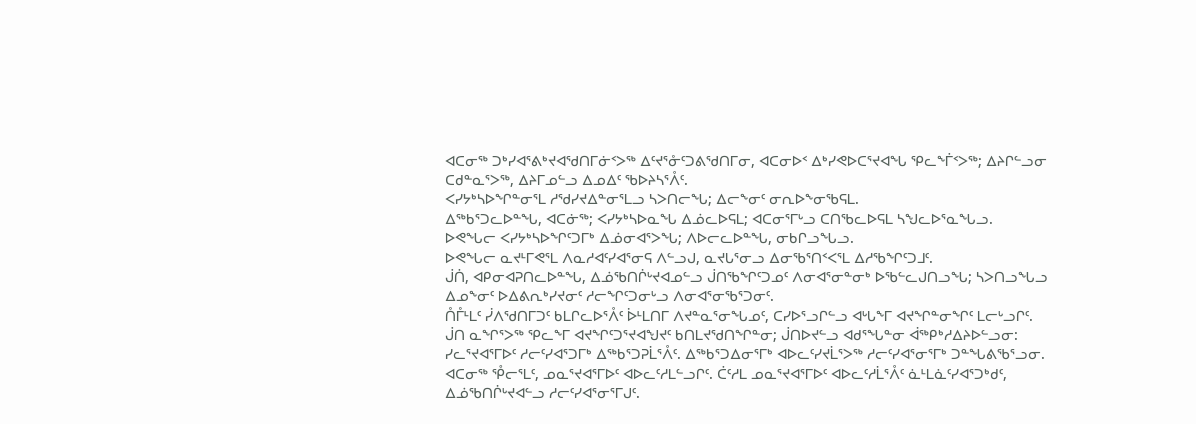ᐊᑕᓂᖅ ᑐᒃᓯᐊᕐᕕᒃᔪᐊᖁᑎᒥᓃᑉᐳᖅ ᐃᑦᔪᕐᓁᑦᑐᕕᖁᑎᒥᓂ, ᐊᑕᓂᐅᑉ ᐃᒃᓯᕙᐅᑕᕐᔪᐊᖓ ᕿᓚᖕᒦᑉᐳᖅ; ᐃᔨᒋᓪᓗᓂ ᑕᑯᓐᓇᕐᐳᖅ, ᐃᔨᒥᓄᓪᓗ ᐃᓄᐃᑦ ᖃᐅᔨᓴᕐᐰᑦ.
ᐸᓯᔭᒃᓴᐅᖏᓐᓂᕐᒪ ᓱᖁᓯᔪᐃᓐᓂᕐᒪᓗ ᓴᐳᑎᓕᖓ; ᐃᓕᖕᓂᑦ ᓂᕆᐅᖕᓂᖃᕋᒪ.
ᐃᖅᑲᕐᑐᓚᐅᓐᖓ, ᐊᑕᓃᖅ; ᐸᓯᔭᒃᓴᐅᓇᖓ ᐃᓅᓚᐅᕋᒪ; ᐊᑕᓂᕐᒥᒡᓗ ᑕᑎᖃᓚᐅᕋᒪ ᓴᖑᓚᐅᕐᓇᖓᓗ.
ᐅᕙᖓᓕ ᐸᓯᔭᒃᓴᐅᖏᑦᑐᒥᒃ ᐃᓅᓂᐊᕐᐳᖓ; ᐱᐅᓕᓚᐅᓐᖓ, ᓂᑲᒋᓗᖓᓗ.
ᐅᕙᖓᓕ ᓇᔪᒻᒥᕙᕐᒪ ᐱᓇᓱᐊᑦᓯᐊᕐᓂᕋ ᐱᓪᓗᒍ, ᓇᔪᒐᕐᓂᓗ ᐃᓂᖃᕐᑎᑉᐸᕐᒪ ᐃᓱᖃᖏᑦᑐᒧᑦ.
ᒎᑏ, ᐊᑭᓂᐊᕈᑎᓚᐅᓐᖓ, ᐃᓅᖃᑎᒌᒡᔪᐊᓄᓪᓗ ᒎᑎᖃᖏᑦᑐᓄᑦ ᐱᓂᐊᕐᓂᓐᓂᒃ ᐅᖃᓪᓚᒍᑎᓗᖓ; ᓴᐳᑎᓗᖓᓗ ᐃᓄᖕᓂᑦ ᐅᐃᕕᕆᒃᓯᔪᓂᑦ ᓱᓕᖏᑦᑐᓂᒡᓗ ᐱᓂᐊᕐᓂᖃᕐᑐᓂᑦ.
ᑍᒤᒻᒪᑦ ᓰᐱᖁᑎᒥᑐᑦ ᑲᒪᒋᓚᐅᕐᐰᑦ ᐆᒻᒪᑎᒥ ᐱᔪᓐᓇᕐᓂᖓᓄᑦ, ᑕᓯᐅᕐᓗᒋᓪᓗ ᐊᒡᒐᖕᒥ ᐊᔪᖏᓐᓂᖏᑦ ᒪᓕᒡᓗᒋᑦ.
ᒎᑎ ᓇᖏᕐᐳᖅ ᕿᓚᖕᒥ ᐊᔪᖏᑦᑐᕐᔪᐊᖑᔪᑦ ᑲᑎᒪᔪᖁᑎᖏᓐᓂ; ᒎᑎᐅᔪᓪᓗ ᐊᑯᕐᖓᓐᓂ ᐋᖅᑭᒃᓱᐃᔨᐅᓪᓗᓂ:
ᓯᓚᕐᔪᐊᕐᒥᐅᑦ ᓱᓕᑦᓯᐊᕐᑐᒥᒃ ᐃᖅᑲᕐᑐᕈᒫᕐᐰᑦ. ᐃᖅᑲᕐᑐᐃᓂᕐᒥᒃ ᐊᐅᓚᑦᓯᔪᒫᕐᐳᖅ ᓱᓕᑦᓯᐊᕐᓂᕐᒥᒃ ᑐᓐᖓᕕᖃᕐᓗᓂ.
ᐊᑕᓂᖅ ᕾᓕᕐᒪᑦ, ᓄᓇᕐᔪᐊᕐᒥᐅᑦ ᐊᐅᓚᑦᓱᒪᓪᓗᒋᑦ. ᑖᑦᓱᒪ ᓄᓇᕐᔪᐊᕐᒥᐅᑦ ᐊᐅᓚᑦᓱᒫᕐᐰᑦ ᓈᒻᒪᓈᑦᓯᐊᕐᑐᒃᑯᑦ, ᐃᓅᖃᑎᒌᒡᔪᐊᓪᓗ ᓱᓕᑦᓯᐊᕐᓂᕐᒥᒍᑦ.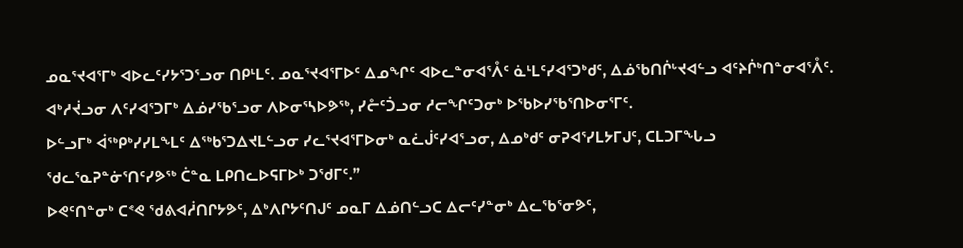ᓄᓇᕐᔪᐊᕐᒥᒃ ᐊᐅᓚᑦᓯᔭᕐᑐᕐᓗᓂ ᑎᑭᒻᒪᑦ. ᓄᓇᕐᔪᐊᕐᒥᐅᑦ ᐃᓄᖏᑦ ᐊᐅᓚᓐᓂᐊᕐᐰᑦ ᓈᒻᒪᑦᓯᐊᕐᑐᒃᑯᑦ, ᐃᓅᖃᑎᒌᒡᔪᐊᓪᓗ ᐊᑦᔨᒌᒃᑎᓐᓂᐊᕐᐰᑦ.
ᐊᒃᓱᔫᓗᓂ ᐱᑦᓯᐊᕐᑐᒥᒃ ᐃᓅᓯᖃᕐᓗᓂ ᐱᐅᓂᕐᓴᐅᕗᖅ, ᓯᓔᑦᑑᓗᓂ ᓱᓕᖏᑦᑐᓂᒃ ᐅᖃᐅᓯᖃᕐᑎᐅᓂᕐᒥᑦ.
ᐅᓪᓗᒥᒃ ᐋᖅᑭᒃᓯᓯᒪᖕᒪᑦ ᐃᖅᑲᕐᑐᐃᔪᒪᓪᓗᓂ ᓯᓚᕐᔪᐊᕐᒥᐅᓂᒃ ᓇᓛᒎᑦᓯᐊᕐᓗᓂ, ᐃᓄᒃᑯᑦ ᓂᕈᐊᕐᓯᒪᔭᒥᒍᑦ, ᑕᒪᑐᒥᖓᓗ ᖁᓚᕐᓇᕈᓐᓃᕐᑎᑦᓯᕗᖅ ᑖᓐᓇ ᒪᑭᑎᓚᐅᕋᒥᐅᒃ ᑐᖁᒥᑦ.”
ᐅᕙᑦᑎᓐᓂᒃ ᑕᕝᕙ ᖁᕕᐊᓲᑎᒋᔭᕗᑦ, ᐃᒃᐱᒋᔭᑦᑎᒍᑦ ᓄᓇᒥ ᐃᓅᑎᓪᓗᑕ ᐃᓕᑦᓯᓐᓂᒃ ᐃᓚᖃᕐᓂᕗᑦ,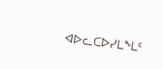ᐊᐅᓚᑕᐅᓯᒪᖕᒪᑦ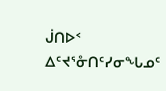ᒎᑎᐅᑉ ᐃᑦᔪᕐᓁᑎᑦᓯᓂᖓᓄᑦ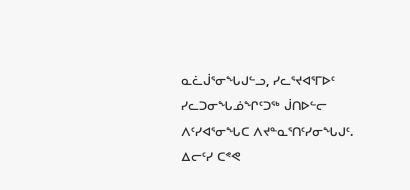ᓇᓛᒎᕐᓂᖓᒍᓪᓗ, ᓯᓚᕐᔪᐊᕐᒥᐅᑦ ᓯᓚᑐᓂᖓᓅᖏᑦᑐᖅ ᒎᑎᐅᓪᓕ ᐱᑦᓯᐊᕐᓂᖓᑕ ᐱᔪᓐᓇᕐᑎᑦᓯᓂᖓᒍᑦ.
ᐃᓕᑦᓯ ᑕᕝᕙ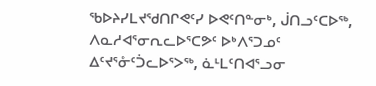ᖃᐅᔨᓯᒪᔪᖁᑎᒋᕙᑦᓯ ᐅᕙᑦᑎᓐᓂᒃ, ᒎᑎᓗᑦᑕᐅᖅ, ᐱᓇᓱᐊᕐᓂᕆᓚᐅᕐᑕᕗᑦ ᐅᒃᐱᕐᑐᓄᑦ ᐃᑦᔪᕐᓁᑦᑑᓚᐅᕐᐳᖅ, ᓈᒻᒪᑦᑎᐊᕐᓗᓂ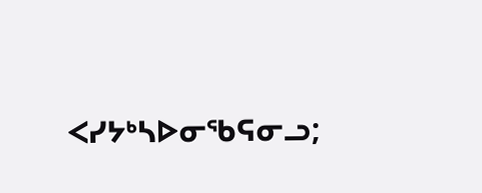ᐸᓯᔭᒃᓴᐅᓂᖃᕋᓂᓗ;